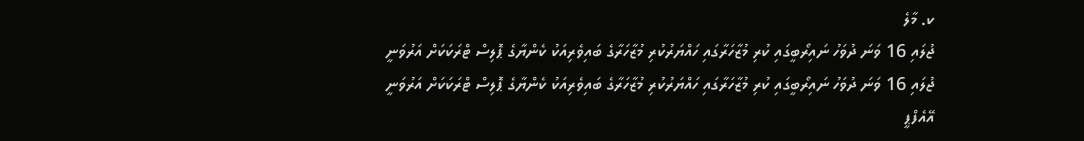ކ. މާލެ
ޖުލައި 16 ވަނަ ދުވަހު ނައިރޯބީގައި ކުރި މުޒާހަރާގައި ހައްޔަރުކުރި މުޒާހަރާގެ ބައިވެރިއަކު ކެންޔާގެ ޕޮލިސް ޓްރަކަކަށް އަރުވަނީ
ޖުލައި 16 ވަނަ ދުވަހު ނައިރޯބީގައި ކުރި މުޒާހަރާގައި ހައްޔަރުކުރި މުޒާހަރާގެ ބައިވެރިއަކު ކެންޔާގެ ޕޮލިސް ޓްރަކަކަށް އަރުވަނީ
އޭއެފްޕީ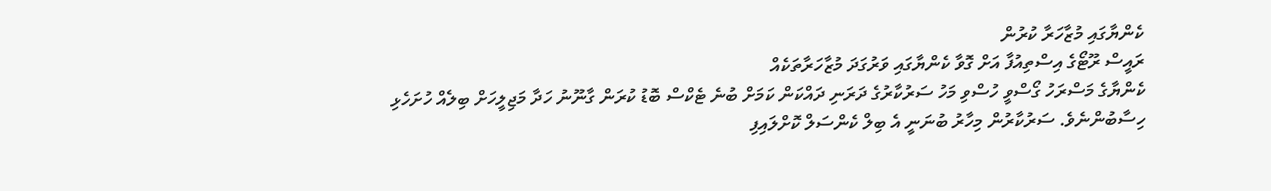ކެންޔާގައި މުޒާހަރާ ކުރުން
ރައީސް ރޫޓޯގެ އިސްތިއުފާ އަށް ގޮވާ ކެންޔާގައި ވަރުގަދަ މުޒާހަރާތަކެއް
ކެންޔާގެ މަސްރަހު ގޯސްވީ ހުސްވި މަހު ސަރުކާރުގެ ދަރަނި ދައްކަން ކަމަށް ބުނެ ޓެކްސް ބޮޑު ކުރަން ގާނޫނު ހަދާ މަޖިލީހަށް ބިލެއް ހުށަހެޅި ހިސާބުންނެވެ. ސަރުކާރުން މިހާރު ބުނަނީ އެ ބިލް ކެންސަލް ކޮށްލައިފި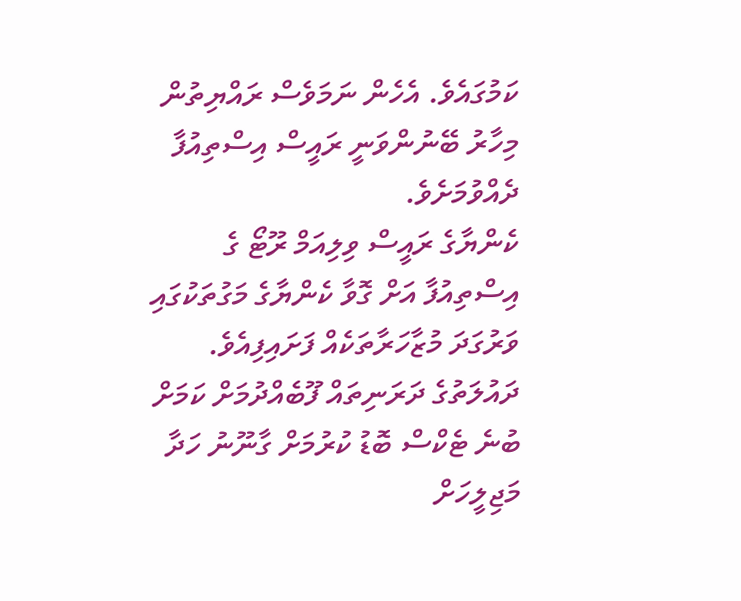ކަމުގައެވެ. އެހެން ނަމަވެސް ރައްޔިތުން މިހާރު ބޭނުންވަނީ ރައީސް އިސްތިއުފާ ދެއްވުމަށެވެ.
ކެންޔާގެ ރައީސް ވިލިއަމް ރޫޓޯ ގެ އިސްތިއުފާ އަށް ގޮވާ ކެންޔާގެ މަގުތަކުގައި ވަރުގަދަ މުޒާހަރާތަކެއް ފަށައިފިއެވެ.
ދައުލަތުގެ ދަރަނިތައް ފޫބެއްދުމަށް ކަމަށް ބުނެ ޓެކްސް ބޮޑު ކުރުމަށް ގާނޫނު ހަދާ މަޖިލީހަށް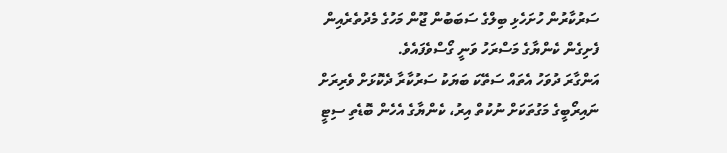ސަރުކާރުން ހުށަހެޅި ބިލްގެ ސަބަބުން ޖޫން މަހުގެ މެދުތެރެއިން ފެށިގެން ކެންޔާގެ މަސްރަހު ވަނީ ގޯސްވެފައެވެ.
އަންގާރަ ދުވަހު އެތައް ސަތޭކަ ބަޔަކު ސަރުކާރާ ދެކޮޅަށް ވެރިރަށް ނައިރޯބީގެ މަގުތަކަށް ނުކުތް އިރު، ކެންޔާގެ އެހެން ބޮޑެތި ސިޓީ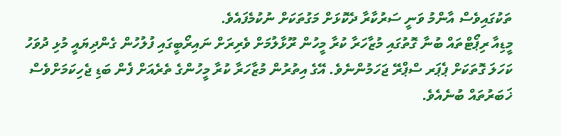ތަކުގައިވެސް އާންމު ވަނީ ސަރުކާރާ ދެކޮޅަށް މަގުތަކަށް ނުކުމެފައެވެ.
މީޑިއާ ރިޕޯޓްތައް ބުނާ ގޮތުގައި މުޒާހަރާ ކުރާ މީހުން ރޫޅާލުމަށް ވެރިރަށް ނައިރޯބީގައި ފުލުހުން ގެންދިޔައީ މުޅި ދުވަހު ކަހަލަ ގޮތަކަށް ޕެޕަރ ސްޕްރޭ ޖަހަމުންނެވެ. އޭގެ އިތުރުން މުޒާހަރާ ކުރާ މީހުންގެ ތެރެއަށް ފެން ބަޑި ޖެހިކަމަށްވެސް ޚަބަރުތައް ބުނެއެވެ.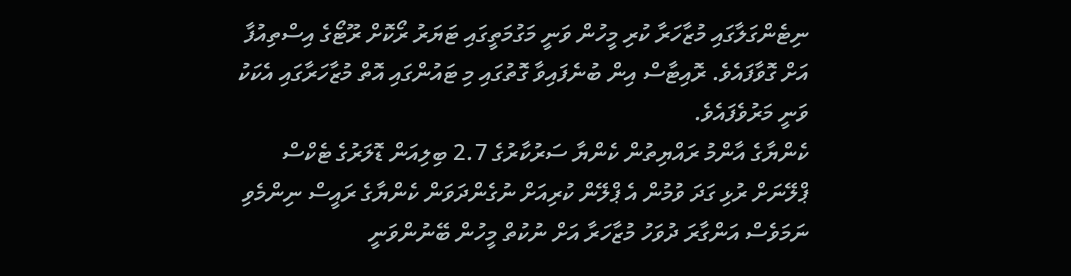ނިޓެންގަލާގައި މުޒާހަރާ ކުރި މީހުން ވަނީ މަގުމަތީގައި ޓަޔަރު ރޯކޮށް ރޫޓޯގެ އިސްތިއުފާ އަށް ގޮވާފައެވެ. ރޮއިޓާސް އިން ބުނެފައިވާ ގޮތުގައި މި ޓައުންގައި އޮތް މުޒާހަރާގައި އެކަކު ވަނީ މަރުވެފައެވެ.
ކެންޔާގެ އާންމު ރައްޔިތުން ކެންޔާ ސަރުކާރުގެ 2.7 ބިލިއަން ޑޮލަރުގެ ޓެކްސް ޕްލޭނަށް ރުޅި ގަދަ ވުމުން އެ ޕްލޭން ކުރިއަށް ނުގެންދަވަން ކެންޔާގެ ރައީސް ނިންމެވި ނަމަވެސް އަންގާރަ ދުވަހު މުޒާހަރާ އަށް ނުކުތް މީހުން ބޭނުންވަނީ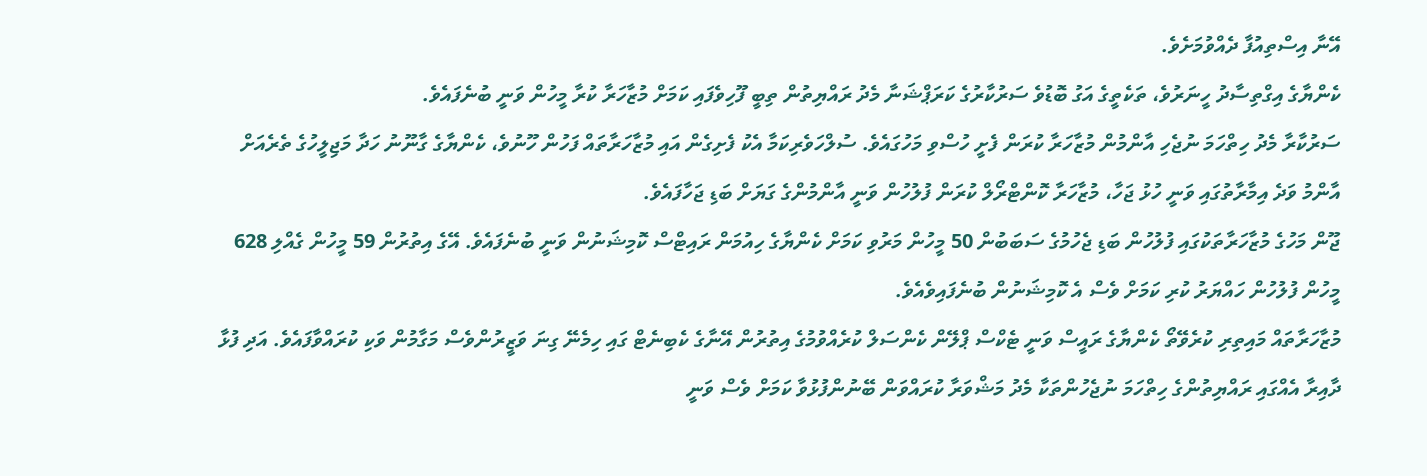އޭނާ އިސްތިއުފާ ދެއްވުމަށެވެ.
ކެންޔާގެ އިގްތިސާދު ހީނަރުވެ، ތަކެތީގެ އަގު ބޮޑުވެ ސަރުކާރުގެ ކަރަޕްޝަނާ މެދު ރައްޔިތުން ތިބީ ފޫހިވެފައި ކަމަށް މުޒާހަރާ ކުރާ މީހުން ވަނީ ބުނެފައެވެ.
ސަރުކާރާ މެދު ހިތްހަމަ ނުޖެހި އާންމުން މުޒާހަރާ ކުރަން ފެށީ ހުސްވި މަހުގައެވެ. ސުލްހަވެރިކަމާ އެކު ފެށިގެން އައި މުޒާހަރާތައް ފަހުން ހޫނުވެ، ކެންޔާގެ ގާނޫނު ހަދާ މަޖިލީހުގެ ތެރެއަށް އާންމު ވަދެ އިމާރާތުގައި ވަނީ ހުޅު ޖަހާ، މުޒާހަރާ ކޮންޓްރޯލް ކުރަން ފުލުހުން ވަނީ އާންމުންގެ ގަޔަށް ބަޑި ޖަހާފައެވެ.
ޖޫން މަހުގެ މުޒާހަރާތަކުގައި ފުލުހުން ބަޑި ޖެހުމުގެ ސަބަބުން 50 މީހުން މަރުވި ކަމަށް ކެންޔާގެ ހިއުމަން ރައިޓްސް ކޮމިޝަނުން ވަނީ ބުނެފައެވެ. އޭގެ އިތުރުން 59 މީހުން ގެއްލި 628 މީހުން ފުލުހުން ހައްޔަރު ކުރި ކަމަށް ވެސް އެ ކޮމިޝަނުން ބުނެފައިވެއެވެ.
މުޒާހަރާތައް މައިތިރި ކުރެވޭތޯ ކެންޔާގެ ރައީސް ވަނީ ޓެކްސް ޕްލޭން ކެންސަލް ކުރެއްވުމުގެ އިތުރުން އޭނާގެ ކެބިނެޓް ގައި ހިމެނޭ ގިނަ ވަޒީރުންވެސް މަގާމުން ވަކި ކުރައްވާފައެވެ. އަދި ފުޅާ ދާއިރާ އެއްގައި ރައްޔިތުންގެ ހިތްހަމަ ނުޖެހުންތަކާ މެދު މަޝްވަރާ ކުރައްވަން ބޭނުންފުޅުވާ ކަމަށް ވެސް ވަނީ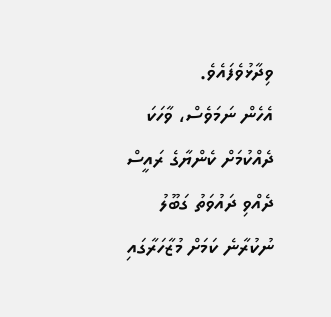ވިދާޅުވެފައެވެ.
އެހެން ނަމަވެސް، ވާހަކަ ދެއްކުމަށް ކެންޔާގެ ރައީސް ދެއްވި ދައުވަތު ގަބޫލު ނުކުރާނެ ކަމަށް މުޒާހަރާގައި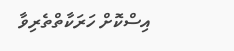އިސްކޮށް ހަރަކާތްތެރިވާ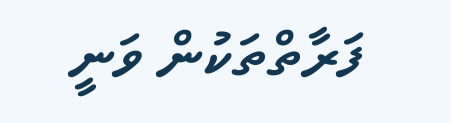ފަރާތްތަކުން ވަނީ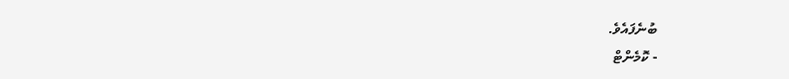ބުނެފައެވެ.
- ކޮމެންޓް